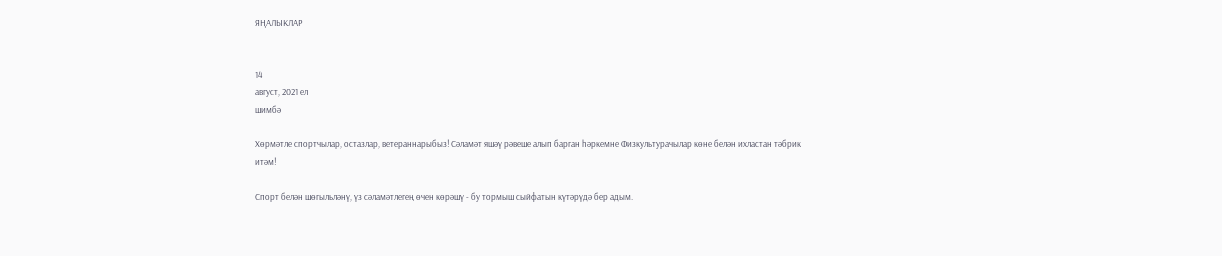ЯҢАЛЫКЛАР


14
август, 2021 ел
шимбә

Хөрмәтле спортчылар, остазлар, ветераннарыбыз! Сәламәт яшәү рәвеше алып барган һәркемне Физкультурачылар көне белән ихластан тәбрик итәм!

Спорт белән шөгыльләнү, үз сәламәтлегең өчен көрәшү - бу тормыш сыйфатын күтәрүдә бер адым.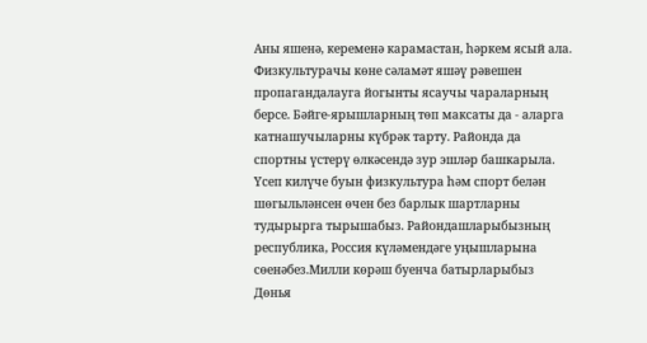Аны яшенә, кеременә карамастан, һәркем ясый ала. Физкультурачы көне сәламәт яшәү рәвешен пропагандалауга йогынты ясаучы чараларның берсе. Бәйге-ярышларның төп максаты да - аларга катнашучыларны күбрәк тарту. Районда да спортны үстерү өлкәсендә зур эшләр башкарыла. Үсеп килүче буын физкультура һәм спорт белән шөгыльләнсен өчен без барлык шартларны тудырырга тырышабыз. Райондашларыбызның республика, Россия күләмендәге уңышларына сөенәбез.Милли көрәш буенча батырларыбыз Дөнья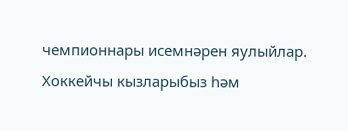чемпионнары исемнәрен яулыйлар. Хоккейчы кызларыбыз һәм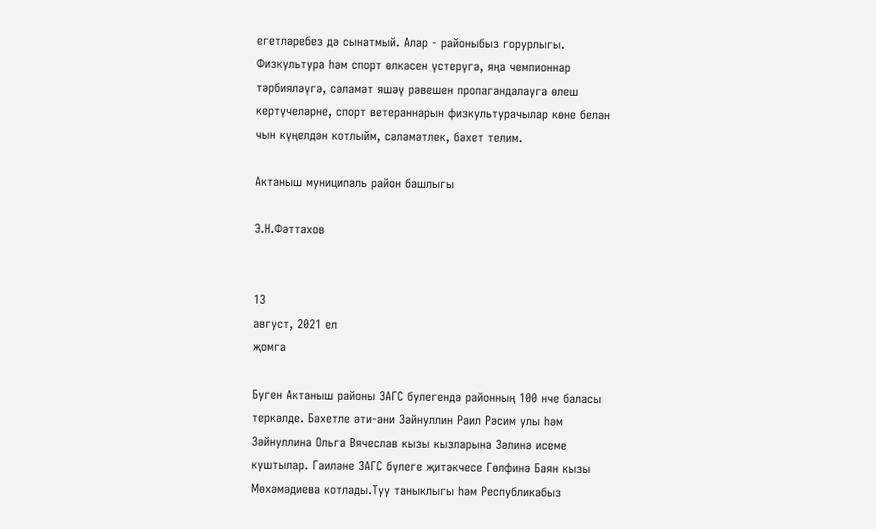егетләребез дә сынатмый. Алар - районыбыз горурлыгы. Физкультура һәм спорт өлкәсен үстерүгә, яңа чемпионнар тәрбияләүгә, сәламәт яшәү рәвешен пропагандалауга өлеш кертүчеләрне, спорт ветераннарын физкультурачылар көне белән чын күңелдән котлыйм, сәламәтлек, бәхет телим.

Актаныш муниципаль район башлыгы

Э.Н.Фәттахов


13
август, 2021 ел
җомга

Буген Актаныш районы ЗАГС булегендә районның 100 нче баласы теркәлде. Бәхетле әти-әни Зәйнуллин Раил Рәсим улы һәм Зәйнуллина Ольга Вячеслав кызы кызларына Зәлинә исеме куштылар. Гаиләне ЗАГС бүлеге җитәкчесе Гөлфинә Баян кызы Мөхәмәдиева котлады.Туу таныклыгы һәм Республикабыз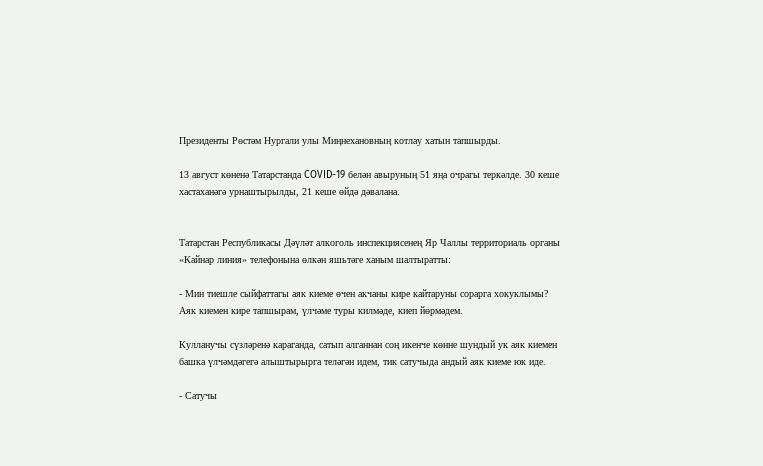Президенты Рөстәм Нургали улы Миңнехановның котлау хатын тапшырды.

13 август көненә Татарстанда COVID-19 белән авыруның 51 яңа очрагы теркәлде. 30 кеше хастаханәгә урнаштырылды, 21 кеше өйдә дәвалана.


Татарстан Республикасы Дәүләт алкоголь инспекциясенең Яр Чаллы территориаль органы «Кайнар линия» телефонына өлкән яшьтәге ханым шалтыратты:

- Мин тиешле сыйфаттагы аяк киеме өчен акчаны кире кайтаруны сорарга хокуклымы? Аяк киемен кире тапшырам, үлчәме туры килмәде, киеп йөрмәдем.

Кулланучы сүзләренә караганда, сатып алганнан соң икенче көнне шундый ук аяк киемен башка үлчәмдәгегә алыштырырга теләгән идем, тик сатучыда андый аяк киеме юк иде.

- Сатучы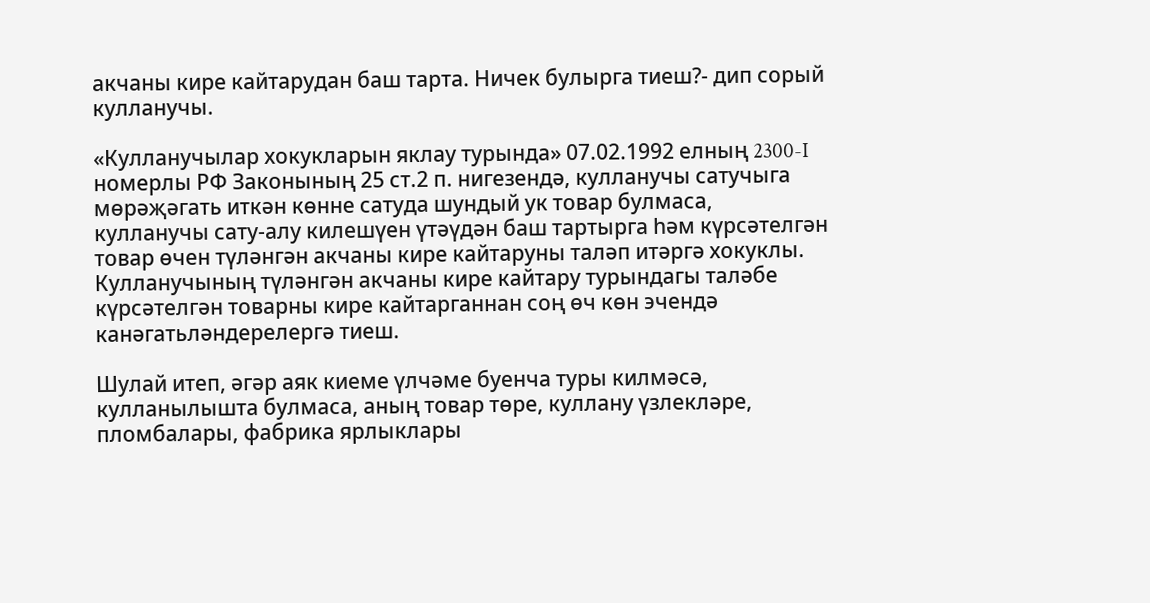акчаны кире кайтарудан баш тарта. Ничек булырга тиеш?- дип сорый кулланучы.

«Кулланучылар хокукларын яклау турында» 07.02.1992 елның 2300-I номерлы РФ Законының 25 ст.2 п. нигезендә, кулланучы сатучыга мөрәҗәгать иткән көнне сатуда шундый ук товар булмаса, кулланучы сату-алу килешүен үтәүдән баш тартырга һәм күрсәтелгән товар өчен түләнгән акчаны кире кайтаруны таләп итәргә хокуклы. Кулланучының түләнгән акчаны кире кайтару турындагы таләбе күрсәтелгән товарны кире кайтарганнан соң өч көн эчендә канәгатьләндерелергә тиеш.

Шулай итеп, әгәр аяк киеме үлчәме буенча туры килмәсә, кулланылышта булмаса, аның товар төре, куллану үзлекләре, пломбалары, фабрика ярлыклары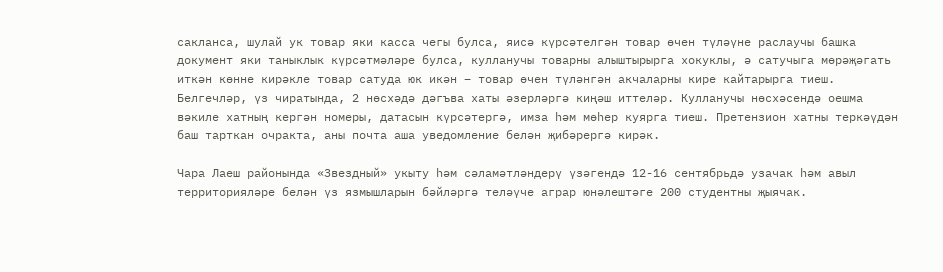сакланса, шулай ук товар яки касса чегы булса, яисә күрсәтелгән товар өчен түләүне раслаучы башка документ яки таныклык күрсәтмәләре булса, кулланучы товарны алыштырырга хокуклы, ә сатучыга мөрәҗәгать иткән көнне кирәкле товар сатуда юк икән – товар өчен түләнгән акчаларны кире кайтарырга тиеш. Белгечләр, үз чиратында, 2 нөсхәдә дәгъва хаты әзерләргә киңәш иттеләр. Кулланучы нөсхәсендә оешма вәкиле хатның кергән номеры, датасын күрсәтергә, имза һәм мөһер куярга тиеш. Претензион хатны теркәүдән баш тарткан очракта, аны почта аша уведомление белән җибәрергә кирәк.

Чара Лаеш районында «Звездный» укыту һәм сәламәтләндерү үзәгендә 12-16 сентябрьдә узачак һәм авыл территорияләре белән үз язмышларын бәйләргә теләүче аграр юнәлештәге 200 студентны җыячак.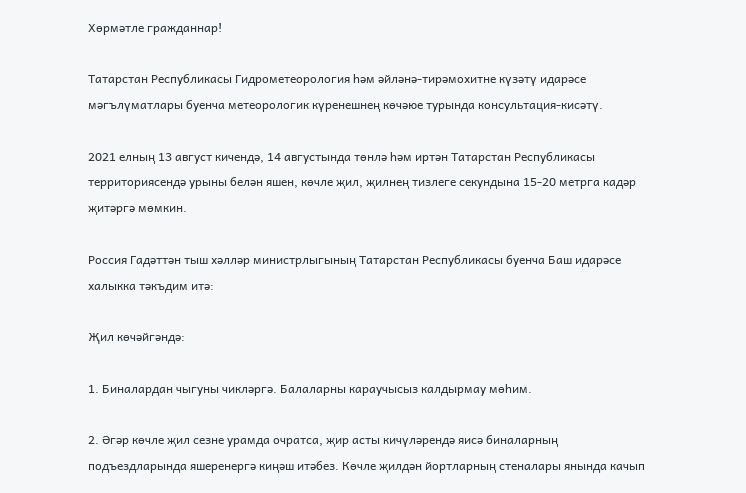Хөрмәтле гражданнар!

Татарстан Республикасы Гидрометеорология һәм әйләнә-тирәмохитне күзәтү идарәсе мәгълүматлары буенча метеорологик күренешнең көчәюе турында консультация-кисәтү.

2021 елның 13 август кичендә, 14 августында төнлә һәм иртән Татарстан Республикасы территориясендә урыны белән яшен, көчле җил, җилнең тизлеге секундына 15-20 метрга кадәр җитәргә мөмкин.

Россия Гадәттән тыш хәлләр министрлыгының Татарстан Республикасы буенча Баш идарәсе халыкка тәкъдим итә:

Җил көчәйгәндә:

1. Биналардан чыгуны чикләргә. Балаларны караучысыз калдырмау мөһим.

2. Әгәр көчле җил сезне урамда очратса, җир асты кичүләрендә яисә биналарның подъездларында яшеренергә киңәш итәбез. Көчле җилдән йортларның стеналары янында качып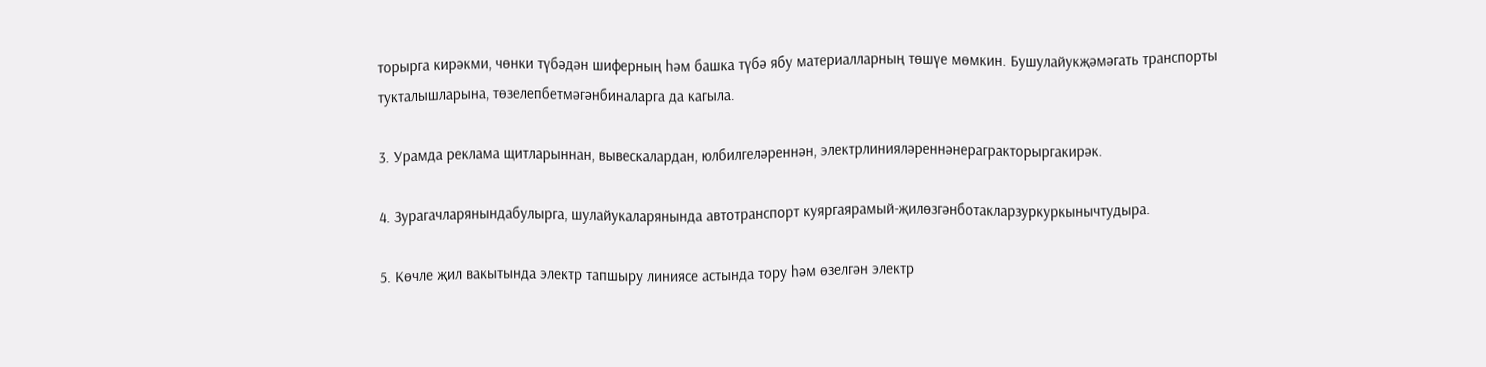торырга кирәкми, чөнки түбәдән шиферның һәм башка түбә ябу материалларның төшүе мөмкин. Бушулайукҗәмәгать транспорты тукталышларына, төзелепбетмәгәнбиналарга да кагыла.

3. Урамда реклама щитларыннан, вывескалардан, юлбилгеләреннән, электрлинияләреннәнерагракторыргакирәк.

4. Зурагачларянындабулырга, шулайукаларянында автотранспорт куяргаярамый-җилөзгәнботакларзуркуркынычтудыра.

5. Көчле җил вакытында электр тапшыру линиясе астында тору һәм өзелгән электр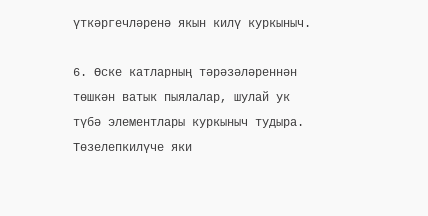үткәргечләренә якын килү куркыныч.

6. Өске катларның тәрәзәләреннән төшкән ватык пыялалар, шулай ук түбә элементлары куркыныч тудыра. Төзелепкилүче яки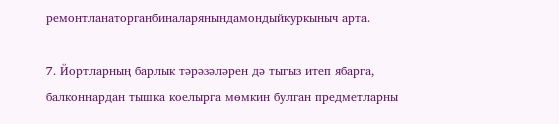ремонтланаторганбиналарянындамондыйкуркыныч арта.

7. Йортларның барлык тәрәзәләрен дә тыгыз итеп ябарга, балконнардан тышка коелырга мөмкин булган предметларны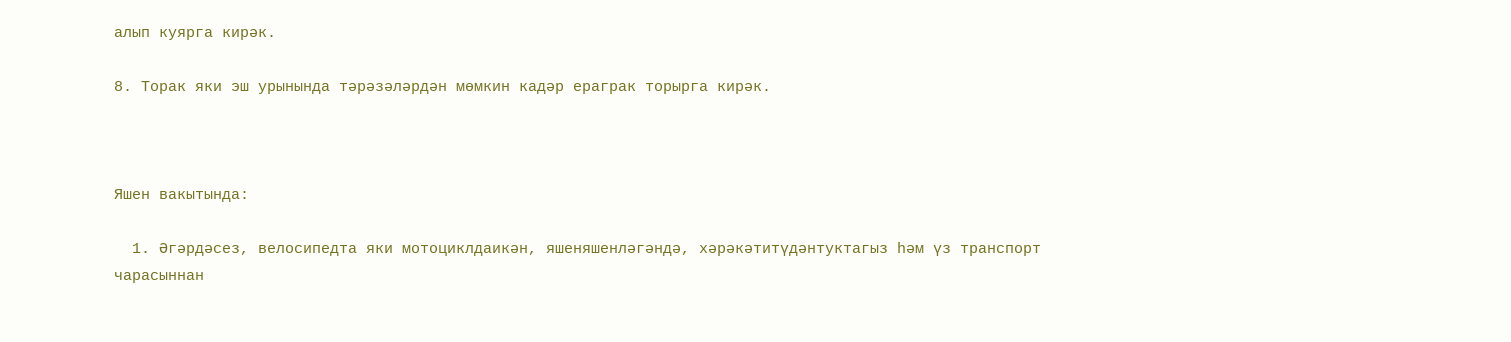алып куярга кирәк.

8. Торак яки эш урынында тәрәзәләрдән мөмкин кадәр ераграк торырга кирәк.



Яшен вакытында:

  1. Әгәрдәсез, велосипедта яки мотоциклдаикән, яшеняшенләгәндә, хәрәкәтитүдәнтуктагыз һәм үз транспорт чарасыннан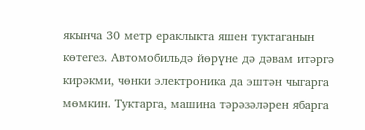якынча 30 метр ераклыкта яшен туктаганын көтегез. Автомобильдә йөрүне дә дәвам итәргә кирәкми, чөнки электроника да эштән чыгарга мөмкин. Туктарга, машина тәрәзәләрен ябарга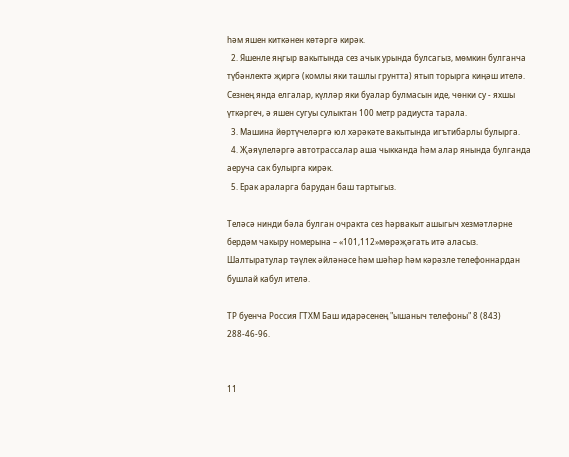һәм яшен киткәнен көтәргә кирәк.
  2. Яшенле яңгыр вакытында сез ачык урында булсагыз, мөмкин булганча түбәнлектә җиргә (комлы яки ташлы грунтта) ятып торырга киңәш ителә. Сезнең янда елгалар, күлләр яки буалар булмасын иде, чөнки су - яхшы үткәргеч, ә яшен сугуы сулыктан 100 метр радиуста тарала.
  3. Машина йөртүчеләргә юл хәрәкәте вакытында игътибарлы булырга.
  4. Җәяүлеләргә автотрассалар аша чыкканда һәм алар янында булганда аеруча сак булырга кирәк.
  5. Ерак араларга барудан баш тартыгыз.

Теләсә нинди бәла булган очракта сез һәрвакыт ашыгыч хезмәтләрне бердәм чакыру номерына – «101,112»мөрәҗәгать итә аласыз. Шалтыратулар тәүлек әйләнәсе һәм шәһәр һәм кәрәзле телефоннардан бушлай кабул ителә.

ТР буенча Россия ГТХМ Баш идарәсенең "ышаныч телефоны" 8 (843) 288-46-96.


11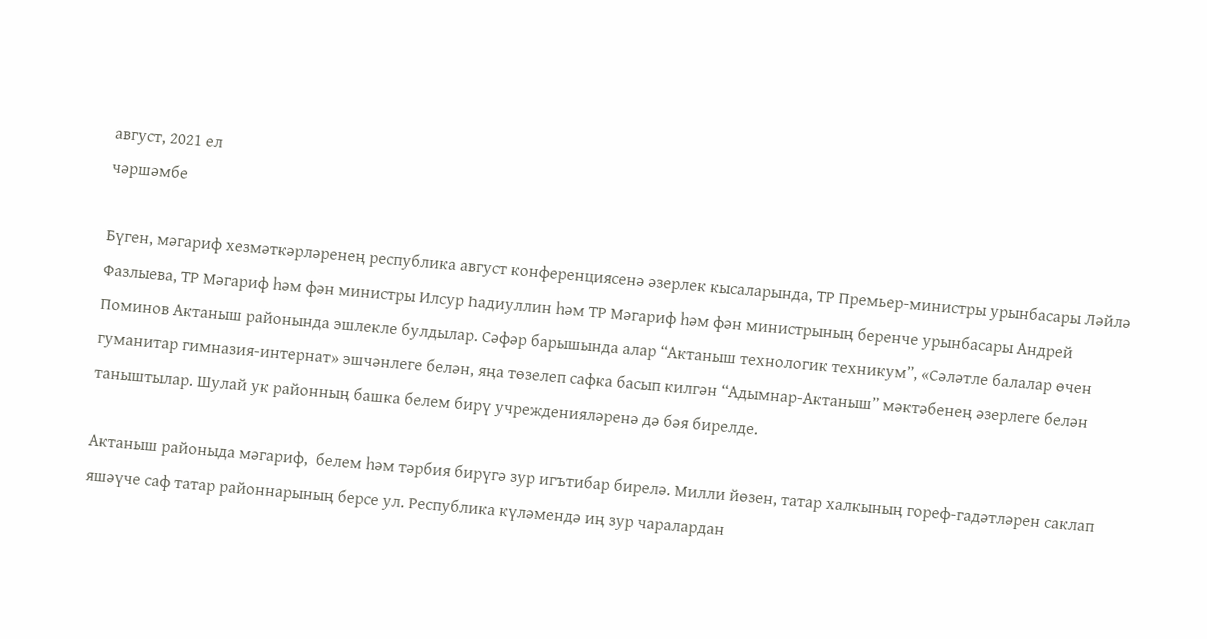август, 2021 ел
чәршәмбе

Бүген, мәгариф хезмәткәрләренең республика август конференциясенә әзерлек кысаларында, ТР Премьер-министры урынбасары Ләйлә Фазлыева, ТР Мәгариф һәм фән министры Илсур Һадиуллин һәм ТР Мәгариф һәм фән министрының беренче урынбасары Андрей Поминов Актаныш районында эшлекле булдылар. Сәфәр барышында алар “Актаныш технологик техникум”, «Сәләтле балалар өчен гуманитар гимназия-интернат» эшчәнлеге белән, яңа төзелеп сафка басып килгән “Адымнар-Актаныш” мәктәбенең әзерлеге белән таныштылар. Шулай ук районның башка белем бирү учрежденияләренә дә бәя бирелде.

Актаныш районыда мәгариф,  белем һәм тәрбия бирүгә зур игътибар бирелә. Милли йөзен, татар халкының гореф-гадәтләрен саклап яшәүче саф татар районнарының берсе ул. Республика күләмендә иң зур чаралардан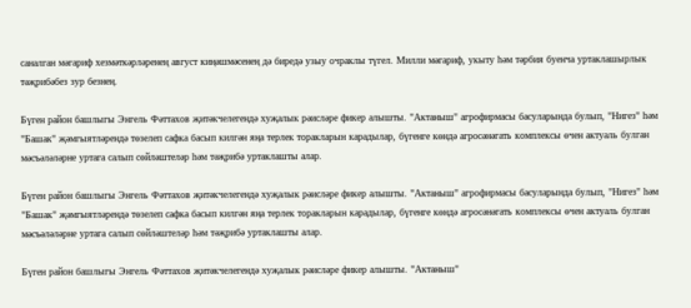саналган мәгариф хезмәткәрләренең август киңәшмәсенең дә биредә узыу очраклы түгел. Милли мәгариф, укыту һәм тәрбия буенча уртаклашырлык тәҗрибәбез зур безнең.

Бүген район башлыгы Энгель Фәттахов җитәкчелегендә хуҗалык рәисләре фикер алышты. "Актаныш" агрофирмасы басуларында булып, "Нигез" һәм "Башак" җәмгыятләрендә төзелеп сафка басып килгән яңа терлек торакларын карадылар, бүгенге көндә агросәнәгать комплексы өчен актуаль булган мәсъәләләрне уртага салып сөйләштеләр һәм тәҗрибә уртаклашты алар.

Бүген район башлыгы Энгель Фәттахов җитәкчелегендә хуҗалык рәисләре фикер алышты. "Актаныш" агрофирмасы басуларында булып, "Нигез" һәм "Башак" җәмгыятләрендә төзелеп сафка басып килгән яңа терлек торакларын карадылар, бүгенге көндә агросәнәгать комплексы өчен актуаль булган мәсъәләләрне уртага салып сөйләштеләр һәм тәҗрибә уртаклашты алар.

Бүген район башлыгы Энгель Фәттахов җитәкчелегендә хуҗалык рәисләре фикер алышты. "Актаныш"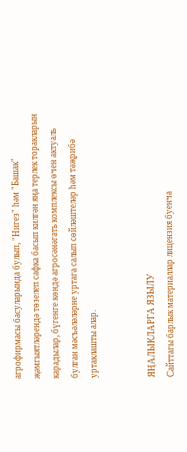агрофирмасы басуларында булып, "Нигез" һәм "Башак" җәмгыятләрендә төзелеп сафка басып килгән яңа терлек торакларын карадылар, бүгенге көндә агросәнәгать комплексы өчен актуаль булган мәсъәләләрне уртага салып сөйләштеләр һәм тәҗрибә уртаклашты алар.


ЯҢАЛЫКЛАРГА ЯЗЫЛУ
Сайттагы барлык материаллар лицензия буенча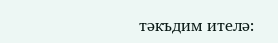тәкъдим ителә: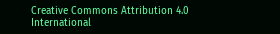Creative Commons Attribution 4.0 International